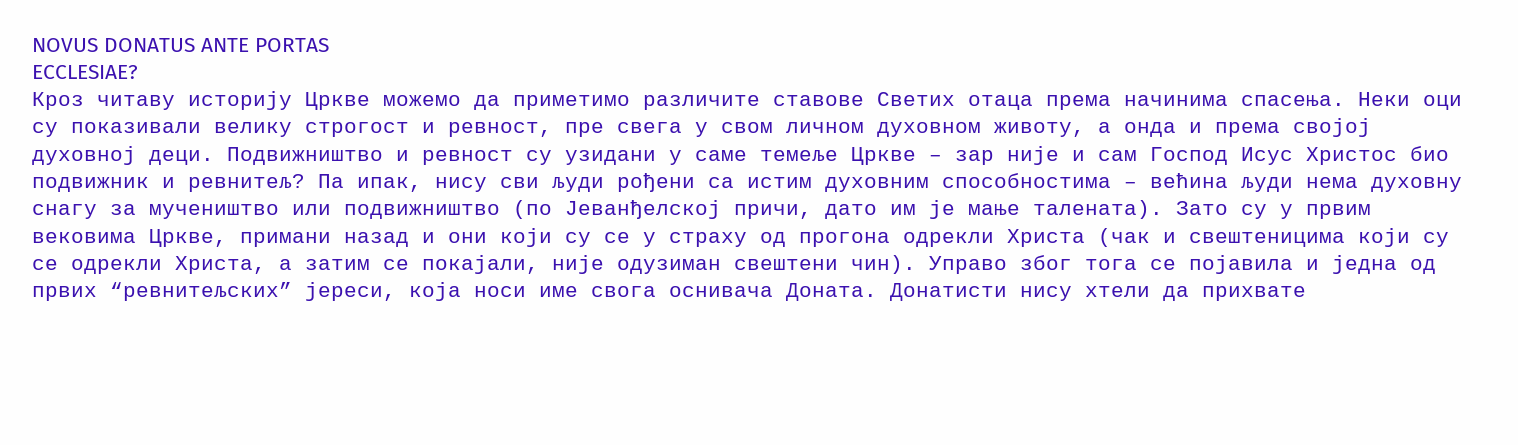NOVUS DONATUS ANTE PORTAS
ECCLESIAE?
Кроз читаву историју Цркве можемо да приметимо различите ставове Светих отаца према начинима спасења. Неки оци су показивали велику строгост и ревност, пре свега у свом личном духовном животу, а онда и према својој духовној деци. Подвижништво и ревност су узидани у саме темеље Цркве – зар није и сам Господ Исус Христос био подвижник и ревнитељ? Па ипак, нису сви људи рођени са истим духовним способностима – већина људи нема духовну снагу за мучеништво или подвижништво (по Јеванђелској причи, дато им је мање талената). Зато су у првим вековима Цркве, примани назад и они који су се у страху од прогона одрекли Христа (чак и свештеницима који су се одрекли Христа, а затим се покајали, није одузиман свештени чин). Управо због тога се појавила и једна од првих “ревнитељских” јереси, која носи име свога оснивача Доната. Донатисти нису хтели да прихвате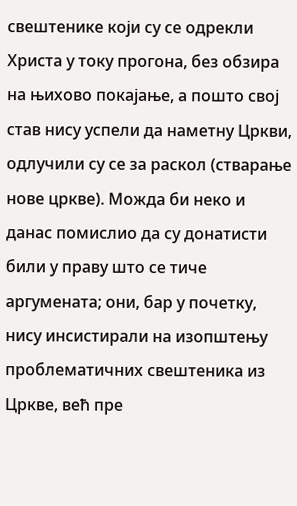свештенике који су се одрекли Христа у току прогона, без обзира на њихово покајање, а пошто свој став нису успели да наметну Цркви, одлучили су се за раскол (стварање нове цркве). Можда би неко и данас помислио да су донатисти били у праву што се тиче аргумената; они, бар у почетку, нису инсистирали на изопштењу проблематичних свештеника из Цркве, већ пре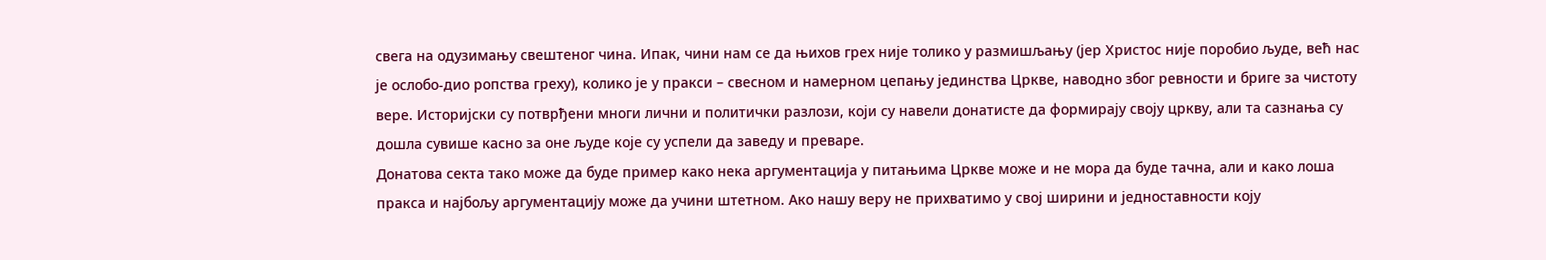свега на одузимању свештеног чина. Ипак, чини нам се да њихов грех није толико у размишљању (јер Христос није поробио људе, већ нас је ослобо-дио ропства греху), колико је у пракси – свесном и намерном цепању јединства Цркве, наводно због ревности и бриге за чистоту вере. Историјски су потврђени многи лични и политички разлози, који су навели донатисте да формирају своју цркву, али та сазнања су дошла сувише касно за оне људе које су успели да заведу и преваре.
Донатова секта тако може да буде пример како нека аргументација у питањима Цркве може и не мора да буде тачна, али и како лоша пракса и најбољу аргументацију може да учини штетном. Ако нашу веру не прихватимо у свој ширини и једноставности коју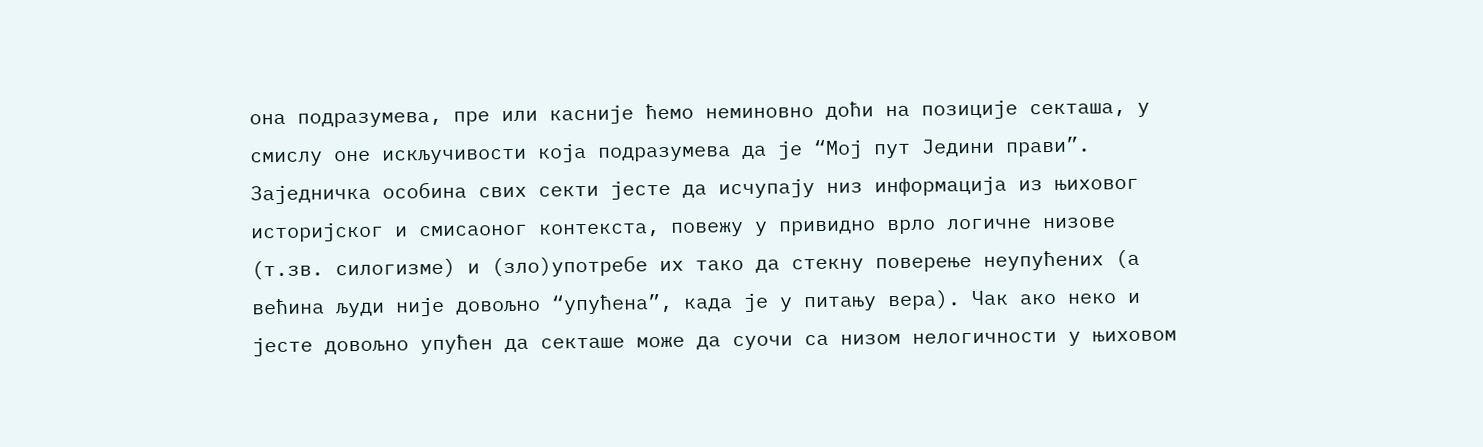она подразумева, пре или касније ћемо неминовно доћи на позиције секташа, у смислу оне искључивости која подразумева да је “Мој пут Једини прави”. Заједничка особина свих секти јесте да исчупају низ информација из њиховог историјског и смисаоног контекста, повежу у привидно врло логичне низове (т.зв. силогизме) и (зло)употребе их тако да стекну поверење неупућених (а већина људи није довољно “упућена”, када је у питању вера). Чак ако неко и јесте довољно упућен да секташе може да суочи са низом нелогичности у њиховом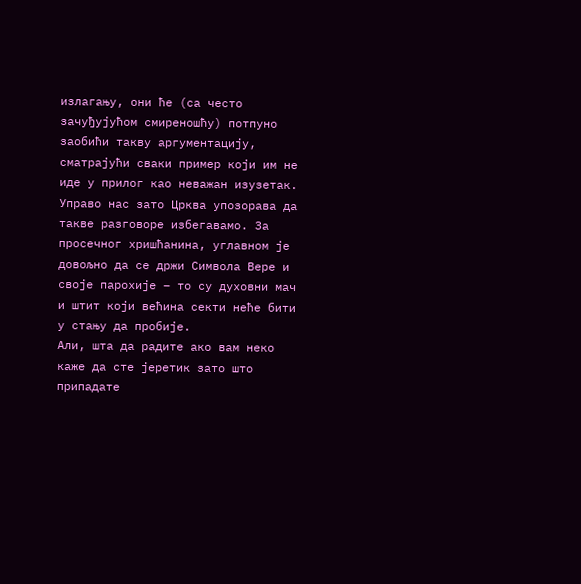излагању, они ће (са често зачуђујућом смиреношћу) потпуно заобићи такву аргументацију, сматрајући сваки пример који им не иде у прилог као неважан изузетак. Управо нас зато Црква упозорава да такве разговоре избегавамо. За просечног хришћанина, углавном је довољно да се држи Символа Вере и своје парохије – то су духовни мач и штит који већина секти неће бити у стању да пробије.
Али, шта да радите ако вам неко каже да сте јеретик зато што припадате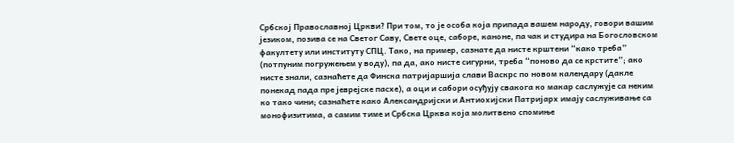Србској Православној Цркви? При том, то је особа која припада вашем народу, говори вашим језиком, позива се на Светог Саву, Свете оце, саборе, каноне, па чак и студира на Богословском факултету или институту СПЦ. Тако, на пример, сазнате да нисте крштени “како треба” (потпуним погружењем у воду), па да, ако нисте сигурни, треба “поново да се крстите”; ако нисте знали, сазнаћете да Финска патријаршија слави Васкрс по новом календару (дакле понекад пада пре јеврејске пасхе), а оци и сабори осуђују свакога ко макар саслужује са неким ко тако чини; сазнаћете како Александријски и Антиохијски Патријарх имају саслуживање са монофизитима, а самим тиме и Србска Црква која молитвено спомиње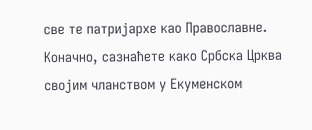све те патријархе као Православне. Коначно, сазнаћете како Србска Црква својим чланством у Екуменском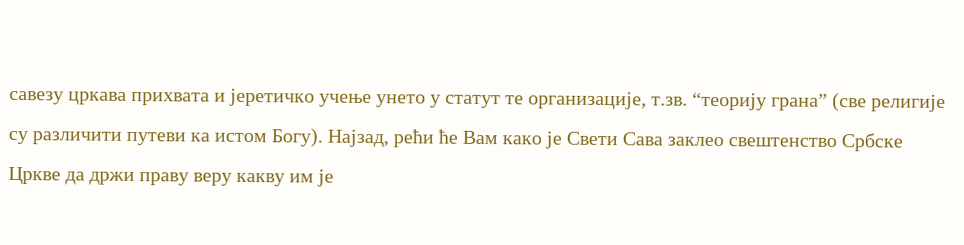савезу цркава прихвата и јеретичко учење унето у статут те организације, т.зв. “теорију грана” (све религије су различити путеви ка истом Богу). Најзад, рећи ће Вам како је Свети Сава заклео свештенство Србске Цркве да држи праву веру какву им је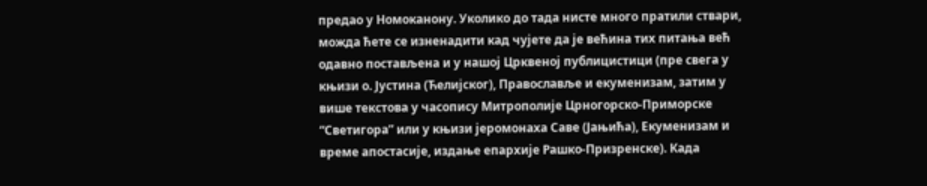предао у Номоканону. Уколико до тада нисте много пратили ствари, можда ћете се изненадити кад чујете да је већина тих питања већ одавно постављена и у нашој Црквеној публицистици (пре свега у књизи о. Јустина (Ћелијског), Православље и екуменизам, затим у више текстова у часопису Митрополије Црногорско-Приморске “Светигора” или у књизи јеромонаха Саве (Јањића), Екуменизам и време апостасије, издање епархије Рашко-Призренске). Када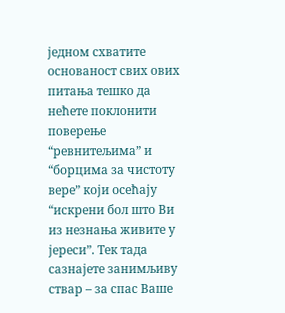једном схватите основаност свих ових питања тешко да нећете поклонити поверење “ревнитељима” и “борцима за чистоту вере” који осећају “искрени бол што Ви из незнања живите у јереси”. Тек тада сазнајете занимљиву ствар – за спас Ваше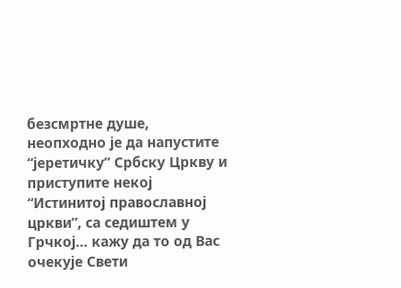безсмртне душе, неопходно је да напустите “јеретичку” Србску Цркву и приступите некој “Истинитој православној цркви”, са седиштем у Грчкој… кажу да то од Вас очекује Свети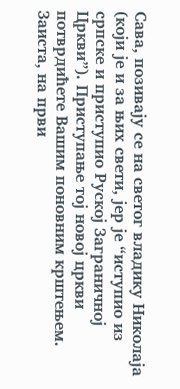Сава, позивају се на светог владику Николаја (који је и за њих свети, јер је “иступио из српске и приступио Руској Заграничној Цркви”). Приступање тој новој цркви потврдићете Вашим поновним крштењем. Заиста, на први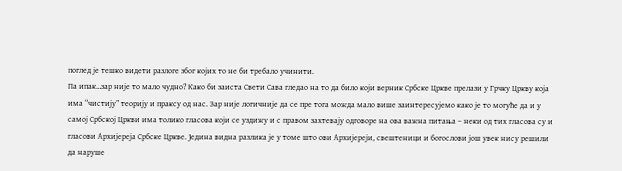поглед је тешко видети разлоге због којих то не би требало учинити.
Па ипак…зар није то мало чудно? Како би заиста Свети Сава гледао на то да било који верник Србске Цркве прелази у Грчку Цркву која има “чистију” теорију и праксу од нас. Зар није логичније да се пре тога можда мало више заинтересујемо како је то могуће да и у самој Србској Цркви има толико гласова који се уздижу и с правом захтевају одговоре на ова важна питања – неки од тих гласова су и гласови Архијереја Србске Цркве. Једина видна разлика је у томе што ови Архијереји, свештеници и богослови још увек нису решили да наруше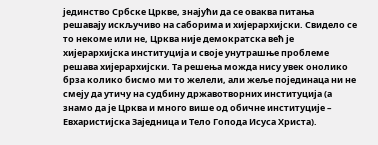јединство Србске Цркве, знајући да се оваква питања решавају искључиво на саборима и хијерархијски. Свидело се то некоме или не, Црква није демократска већ је хијерархијска институција и своје унутрашње проблеме решава хијерархијски. Та решења можда нису увек онолико брза колико бисмо ми то желели, али жеље појединаца ни не смеју да утичу на судбину државотворних институција (а знамо да је Црква и много више од обичне институције – Евхаристијска Заједница и Тело Гопода Исуса Христа).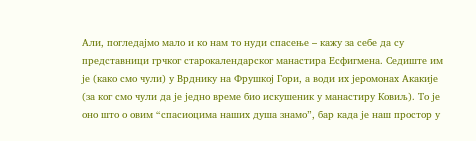Али, погледајмо мало и ко нам то нуди спасење – кажу за себе да су представници грчког старокалендарског манастира Есфигмена. Седиште им је (како смо чули) у Врднику на Фрушкој Гори, а води их јеромонах Акакије (за ког смо чули да је једно време био искушеник у манастиру Ковиљ). То је оно што о овим “спасиоцима наших душа знамо”, бар када је наш простор у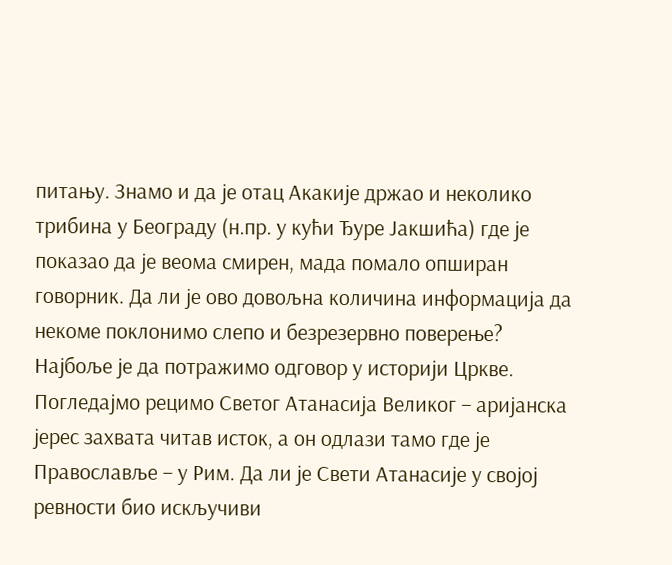питању. Знамо и да је отац Акакије држао и неколико трибина у Београду (н.пр. у кући Ђуре Јакшића) где је показао да је веома смирен, мада помало опширан говорник. Да ли је ово довољна количина информација да некоме поклонимо слепо и безрезервно поверење?
Најбоље је да потражимо одговор у историји Цркве. Погледајмо рецимо Светог Атанасија Великог – аријанска јерес захвата читав исток, а он одлази тамо где је Православље – у Рим. Да ли је Свети Атанасије у својој ревности био искључиви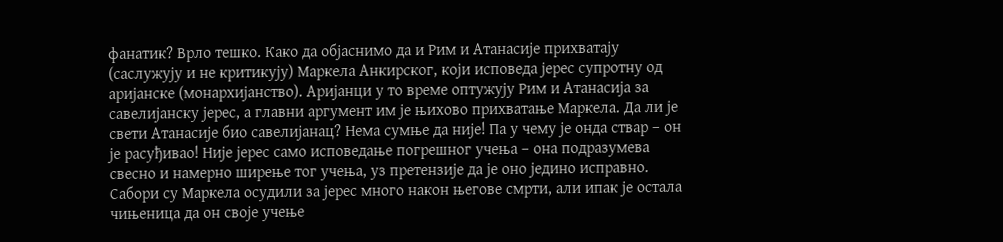фанатик? Врло тешко. Како да објаснимо да и Рим и Атанасије прихватају (саслужују и не критикују) Маркела Анкирског, који исповеда јерес супротну од аријанске (монархијанство). Аријанци у то време оптужују Рим и Атанасија за савелијанску јерес, а главни аргумент им је њихово прихватање Маркела. Да ли је свети Атанасије био савелијанац? Нема сумње да није! Па у чему је онда ствар – он је расуђивао! Није јерес само исповедање погрешног учења – она подразумева свесно и намерно ширење тог учења, уз претензије да је оно једино исправно. Сабори су Маркела осудили за јерес много након његове смрти, али ипак је остала чињеница да он своје учење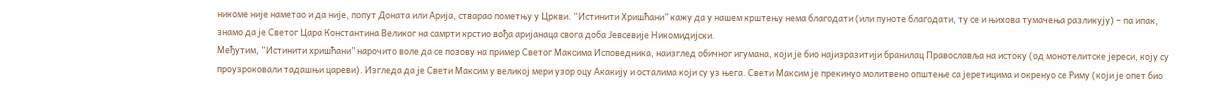никоме није наметао и да није, попут Доната или Арија, стварао пометњу у Цркви. “Истинити Хришћани” кажу да у нашем крштењу нема благодати (или пуноте благодати, ту се и њихова тумачења разликују) – па ипак, знамо да је Светог Цара Константина Великог на самрти крстио вођа аријанаца свога доба Јевсевије Никомидијски.
Међутим, “Истинити хришћани” нарочито воле да се позову на пример Светог Максима Исповедника, наизглед обичног игумана, који је био најизразитији бранилац Православља на истоку (од монотелитске јереси, коју су проузроковали тадашњи цареви). Изгледа да је Свети Максим у великој мери узор оцу Акакију и осталима који су уз њега. Свети Максим је прекинуо молитвено општење са јеретицима и окренуо се Риму (који је опет био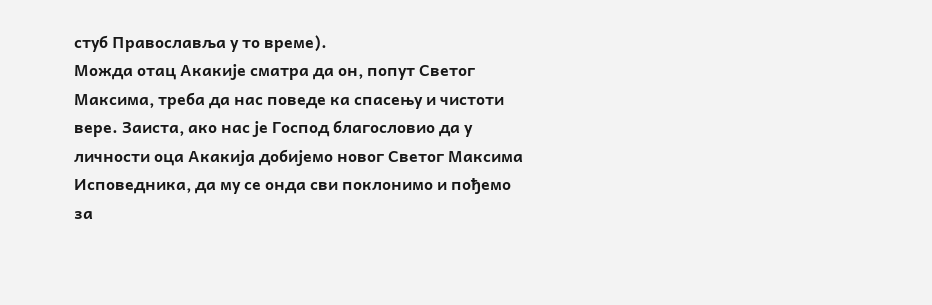стуб Православља у то време).
Можда отац Акакије сматра да он, попут Светог Максима, треба да нас поведе ка спасењу и чистоти вере. Заиста, ако нас је Господ благословио да у личности оца Акакија добијемо новог Светог Максима Исповедника, да му се онда сви поклонимо и пођемо за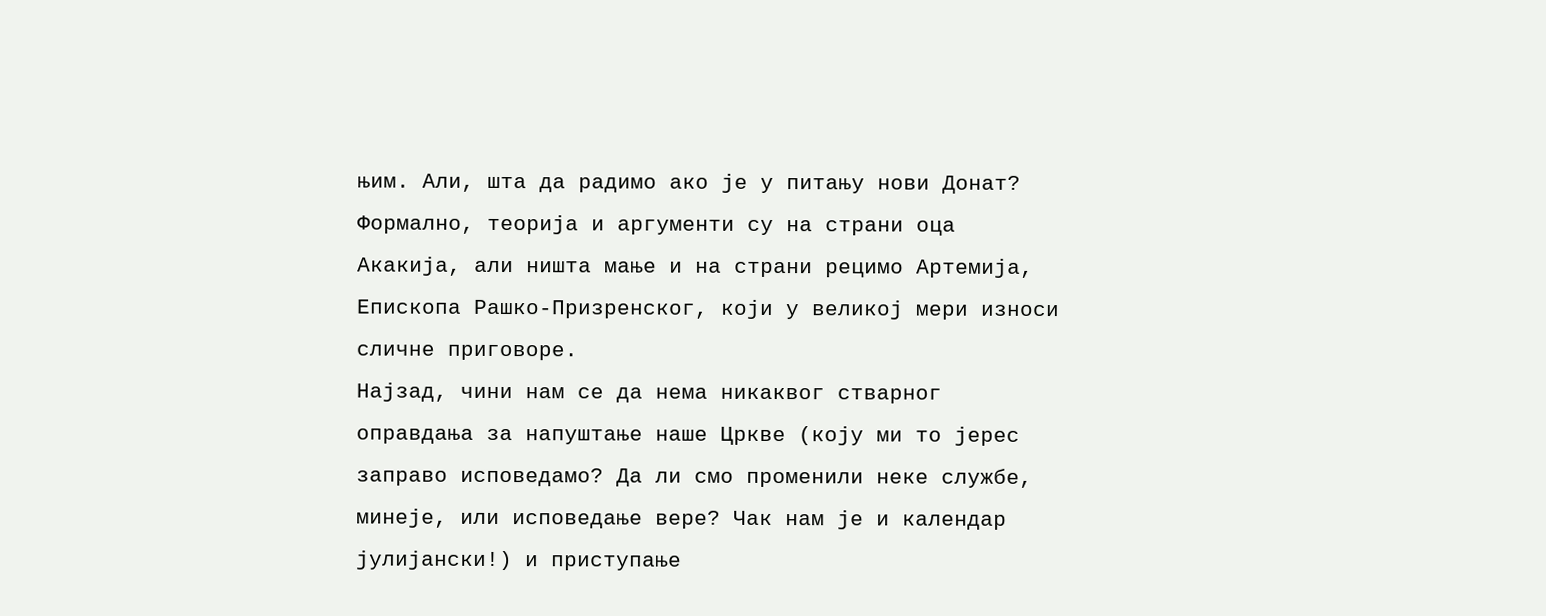њим. Али, шта да радимо ако је у питању нови Донат? Формално, теорија и аргументи су на страни оца Акакија, али ништа мање и на страни рецимо Артемија, Епископа Рашко-Призренског, који у великој мери износи сличне приговоре.
Најзад, чини нам се да нема никаквог стварног оправдања за напуштање наше Цркве (коју ми то јерес заправо исповедамо? Да ли смо променили неке службе, минеје, или исповедање вере? Чак нам је и календар јулијански!) и приступање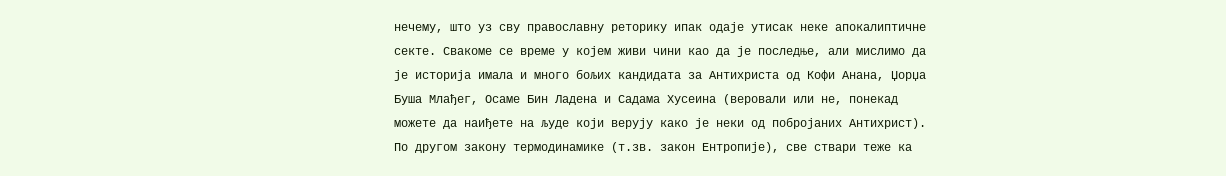нечему, што уз сву православну реторику ипак одаје утисак неке апокалиптичне секте. Свакоме се време у којем живи чини као да је последње, али мислимо да је историја имала и много бољих кандидата за Антихриста од Кофи Анана, Џорџа Буша Млађег, Осаме Бин Ладена и Садама Хусеина (веровали или не, понекад можете да наиђете на људе који верују како је неки од побројаних Антихрист). По другом закону термодинамике (т.зв. закон Ентропије), све ствари теже ка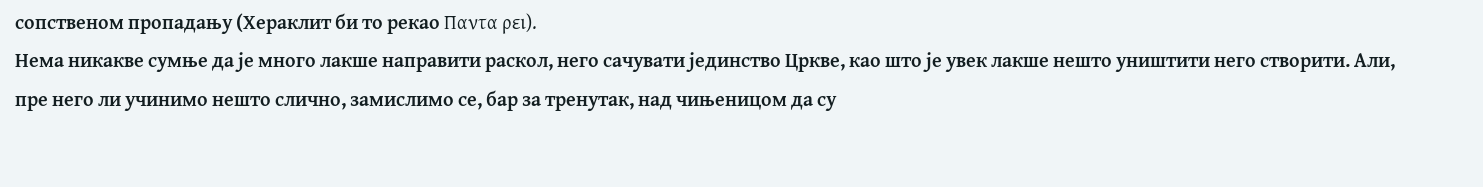сопственом пропадању (Хераклит би то рекао Παντα ρει).
Нема никакве сумње да је много лакше направити раскол, него сачувати јединство Цркве, као што је увек лакше нешто уништити него створити. Али, пре него ли учинимо нешто слично, замислимо се, бар за тренутак, над чињеницом да су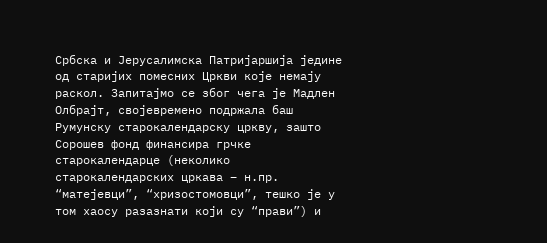Србска и Јерусалимска Патријаршија једине од старијих помесних Цркви које немају раскол. Запитајмо се због чега је Мадлен Олбрајт, својевремено подржала баш Румунску старокалендарску цркву, зашто Сорошев фонд финансира грчке старокалендарце (неколико старокалендарских цркава – н.пр. “матејевци”, “хризостомовци”, тешко је у том хаосу разазнати који су “прави”) и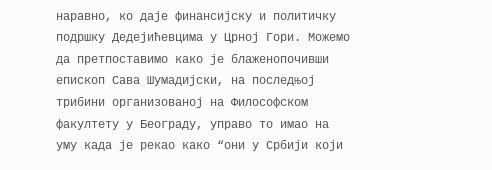наравно, ко даје финансијску и политичку подршку Дедејићевцима у Црној Гори. Можемо да претпоставимо како је блаженопочивши епископ Сава Шумадијски, на последњој трибини организованој на Философском факултету у Београду, управо то имао на уму када је рекао како “они у Србији који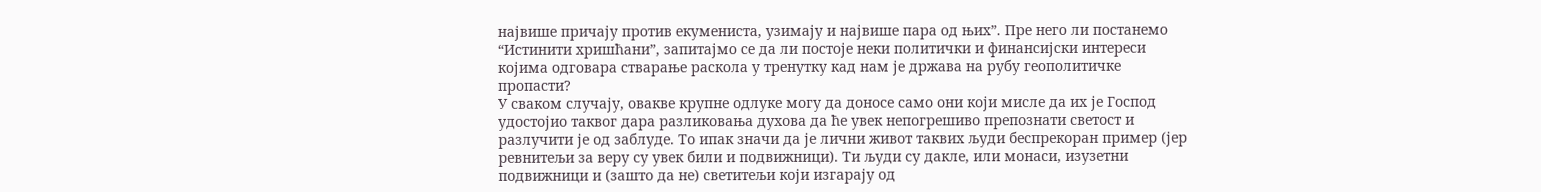највише причају против екумениста, узимају и највише пара од њих”. Пре него ли постанемо “Истинити хришћани”, запитајмо се да ли постоје неки политички и финансијски интереси којима одговара стварање раскола у тренутку кад нам је држава на рубу геополитичке пропасти?
У сваком случају, овакве крупне одлуке могу да доносе само они који мисле да их је Господ удостојио таквог дара разликовања духова да ће увек непогрешиво препознати светост и разлучити је од заблуде. То ипак значи да је лични живот таквих људи беспрекоран пример (јер ревнитељи за веру су увек били и подвижници). Ти људи су дакле, или монаси, изузетни подвижници и (зашто да не) светитељи који изгарају од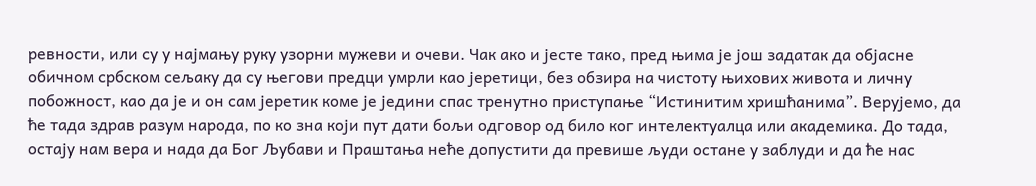ревности, или су у најмању руку узорни мужеви и очеви. Чак ако и јесте тако, пред њима је још задатак да објасне обичном србском сељаку да су његови предци умрли као јеретици, без обзира на чистоту њихових живота и личну побожност, као да је и он сам јеретик коме је једини спас тренутно приступање “Истинитим хришћанима”. Верујемо, да ће тада здрав разум народа, по ко зна који пут дати бољи одговор од било ког интелектуалца или академика. До тада, остају нам вера и нада да Бог Љубави и Праштања неће допустити да превише људи остане у заблуди и да ће нас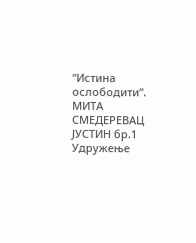“Истина ослободити”.
МИТА СМЕДЕРЕВАЦ ЈУСТИН бр.1
Удружење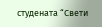студената “Свети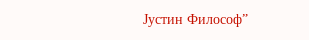Јустин Философ”